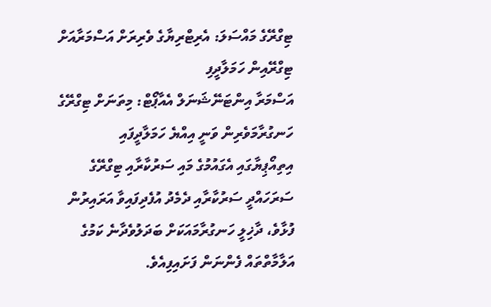ޓިގްރޭގެ މައްސަލަ: އެރިޓްރިޔާގެ ވެރިރަށް އަސްމަރާއަށް ޓިގްރޭއިން ހަމަލާދީފި
އަސްމަރާ އިންޓަނޭޝަނަލް އެއާޕޯޓް: މިތަނަށް ޓިގްރޭގެ ހަނގުރާމަވެރިން ވަނީ އިއްޔެ ހަމަލާދީފައި
އިތިއޯޕިޔާގައި އެގައުމުގެ މައި ސަރުކާރާއި ޓިގްރޭގެ ސަރަހައްދީ ސަރުކާރާއި ދެމެދު އުފެދިފައިވާ އަރައިރުން ފުޅާވެ، ދާޚިލީ ހަނގުރާމައަކަށް ބަދަލުވެދާނެ ކަމުގެ އަލާމާތްތައް ފެންނަން ފަށައިފިއެވެ.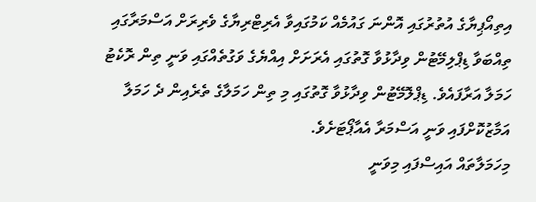އިތިއޯޕިޔާގެ އުތުރުގައި އޮންނަ ގައުމެއް ކަމުގައިވާ އެރިޓްރިޔާގެ ވެރިރަށް އަސްމަރާގައި ތިއްބަވާ ޑިޕްލިމޭޓުން ވިދާޅުވާ ގޮތުގައި އެރަށަށް އިއްޔެގެ ވަގުތެއްގައި ވަނީ ތިން ރޮކެޓު ހަމަލާ އަރާފައެވެ. ޑިޕްލޮމޭޓުން ވިދާޅުވާ ގޮތުގައި މި ތިން ހަމަލާގެ ތެރެއިން ދެ ހަމަލާ އަމާޒުކޮށްފައި ވަނީ އަސްމަރާ އެއާޕޯޓަށެވެ.
މިހަމަލާތައް އައިސްފައި މިވަނީ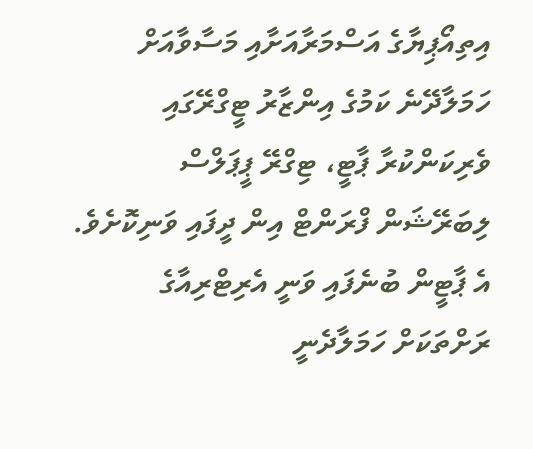އިތިއޯޕިޔާގެ އަސްމަރާއަށާއި މަސާވާއަށް ހަމަލާދޭނެ ކަމުގެ އިންޒާރު ޓީގްރޭގައި ވެރިކަންކުރާ ޕާޓީ، ޓިގްރޭ ޕީޕަލްސް ލިބަރޭޝަން ފްރަންޓް އިން ދީފައި ވަނިކޮށެވެ. އެ ޕާޓީން ބުނެފައި ވަނީ އެރިޓްރިއާގެ ރަށްތަކަށް ހަމަލާދެނީ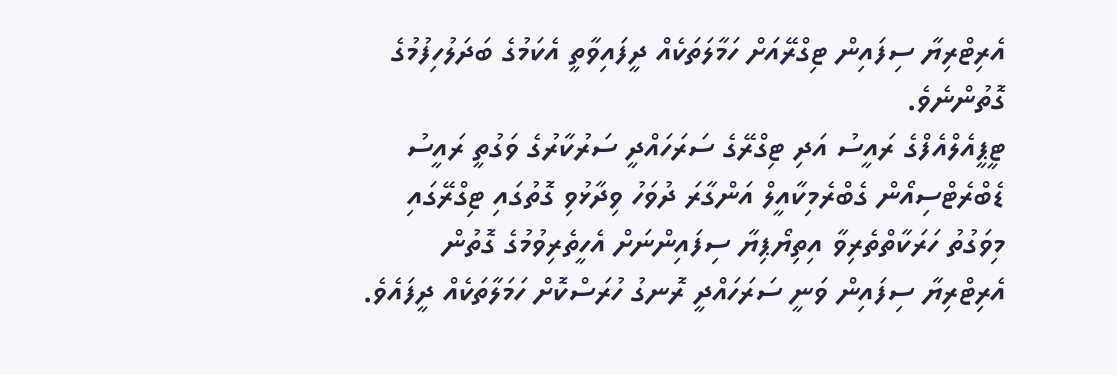އެރިޓްރިޔާ ސިފައިން ޓިގްރޭއަށް ހަމާލަތަކެއް ދީފައިވާތީ އެކަމުގެ ބަދަލުހިފުމުގެ ގޮތުންނެވެ.
ޓީޕީއެލްއެފްގެ ރައީސު އަދި ޓިގްރޭގެ ސަރަހައްދީ ސަރުކާރުގެ ވަގުތީ ރައީސު ޑެބްރެޓްސިއޯން ގެބްރެމިކާއީލް އަންގާރަ ދުވަހު ވިދާޅުވި ގޮތުގައި ޓިގްރޭގައި މިވަގުތު ހަރަކާތްތެރިވާ އިތިޔޯޕިޔާ ސިފައިންނަށް އެހީތެރިވުމުގެ ގޮތުން އެރިޓްރިޔާ ސިފައިން ވަނީ ސަރަހައްދީ ރޮނގު ހުރަސްކޮށް ހަމަލާތަކެއް ދީފައެވެ.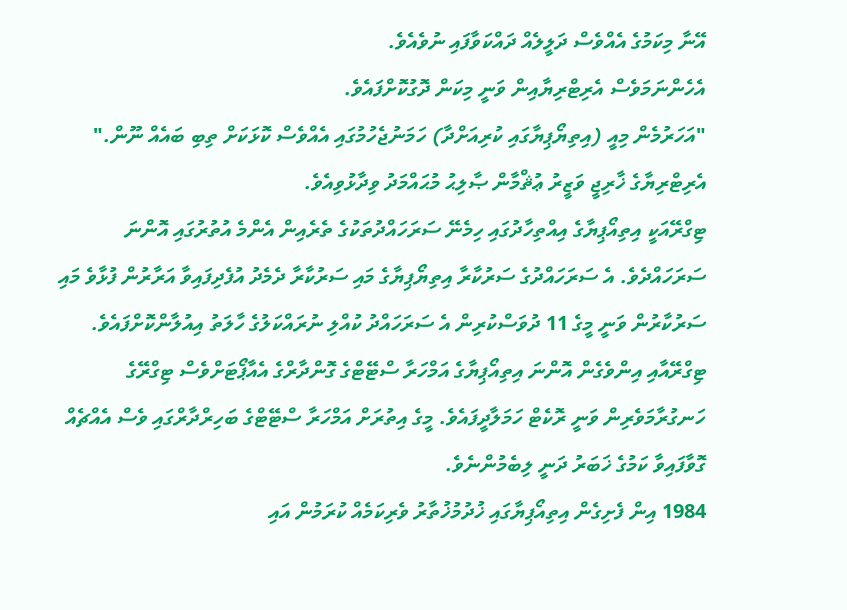އޭނާ މިކަމުގެ އެއްވެސް ދަލީލެއް ދައްކަވާފައި ނުވެއެވެ.
އެހެންނަމަވެސް އެރިޓްރިޔާއިން ވަނީ މިކަން ދޮގުކޮށްފައެވެ.
"އަހަރުމެން މިއީ (އިތިޔޯޕިޔާގައި ކުރިއަށްދާ) ހަމަނުޖެހުމުގައި އެއްވެސް ކޮޅަކަށް ތިބި ބައެއް ނޫން." އެރިޓްރިޔާގެ ޚާރިޖީ ވަޒީރު ޢުޘްމާން ޞާލިޙު މުޙައްމަދު ވިދާޅުވިއެވެ.
ޓިގްރޭއަކީ އިތިއޯޕިޔާގެ އިއްތިހާދުގައި ހިމެނޭ ސަރަހައްދުތަކުގެ ތެރެއިން އެންމެ އުތުރުގައި އޮންނަ ސަރަހައްދެވެ. އެ ސަރަހައްދުގެ ސަރުކާރާ އިތިޔޯޕިޔާގެ މައި ސަރުކާރާ ދެމެދު އުފެދިފައިވާ އަރާރުން ފުޅާވެ މައި ސަރުކާރުން ވަނީ މީގެ 11 ދުވަސްކުރިން އެ ސަރަހައްދު ކުއްލި ނުރައްކަލުގެ ހާލަތު އިއުލާންކޮށްފައެވެ.
ޓިގްރޭއާއި އިންވެގެން އޮންނަ އިތިއޯޕިޔާގެ އަމްހަރާ ސްޓޭޓްގެ ގޮންދާރްގެ އެއާޕޯޓަށްވެސް ޓިގްރޭގެ ހަނގުރާމަވެރިން ވަނީ ރޮކެޓް ހަމަލާދީފައެވެ. މީގެ އިތުރަށް އަމްހަރާ ސްޓޭޓްގެ ބަހިރްދާރްގައި ވެސް އެއްޗެއް ގޮވާފައިވާ ކަމުގެ ޚަބަރު ދަނީ ލިބެމުންނެވެ.
1984 އިން ފެށިގެން އިތިއޯޕިޔާގައި ޚުދުމުޚުތާރު ވެރިކަމެއް ކުރަމުން އައި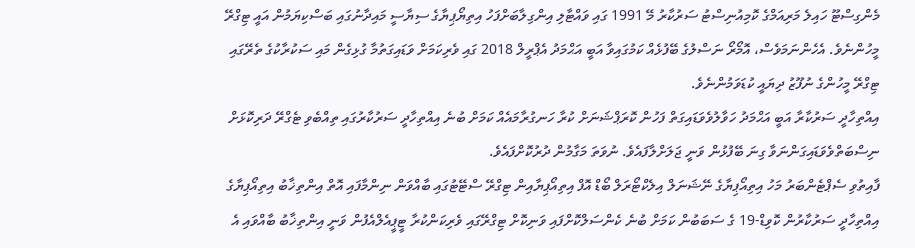މެންގިސްޓޫ ހައިލެ މަރިއަމްގެ ކޮމިއުނިސްޓު ސަރުކާރު މޭ 1991 ގައި ވައްޓާލި އިންގިލާބަށްފަހު އިތިޔޯޕިޔާގެ ސިޔާސީ މައިދާނުގައި ބަސްކިޔަމުން އައީ ޓިގްރޭ މީހުންނެވެ. އެހެންނަމަވެސް، އޮމޯރޯ ނަސްލުގެ ބޭފުޅެއް ކަމުގައިވާ އަބީ އަޙްމަދު އެޕްރީލް 2018 ގައި ވެރިކަމަށް ވަޑައިގަތުމާ ގުޅިގެން މައި ސަކުރާކުގެ ތެރޭގައި ޓިގްރޭ މީހުންގެ ނުފޫޒު ދިޔައީ ކުޑަވަމުންނެވެ.
އިއްތިހާދީ ސަރުކާރާ އަބީ އަޙްމަދު ހަވާލުވެވަޑައިގަތް ފަހުން ކޮރަޕްޝަނަށް ކުރާ ހަނގުރާމައެއް ކަމަށް ބުނެ އިއްތިހާދީ ސަރުކާރުގައި ތިއްބެވި ޓެގްރޭ ދަރިކޮޅަށް ނިސްބަތްވެވަޑައިގަންނަވާ ގިނަ ބޭފުޅުން ވަނީ ޖަލަށްލާފައެވެ. ނުވަތަ މަގާމުން ދުރުކޮށްފައެވެ.
ފާއިތުވި ސެޕްޓެންބަރު މަހު އިތިއޯޕިޔާގެ ނޭޝަނަލް އިލެކްޓޯރަލް ބޯޑް އޮފް އިތިއޯޕިޔާއިން ޓިގްރޭ ސްޓޭޓުގައި ބާއްވަން ނިންމާފައި އޮތް އިންތިޚާބު އިތިއޯޕިޔާގެ އިއްތިހާދީ ސަރުކާރުން ކޮވިޑް-19 ގެ ސަބަބުން ކަމަށް ބުނެ ކެންސަލްކޮށްފައި ވަނިކޮށް ޓިގްރޭގައި ވެރިކަންކުރާ ޓީޕީއެލްއެފުން ވަނީ އިންތިޚާބު ބާއްވައި އެ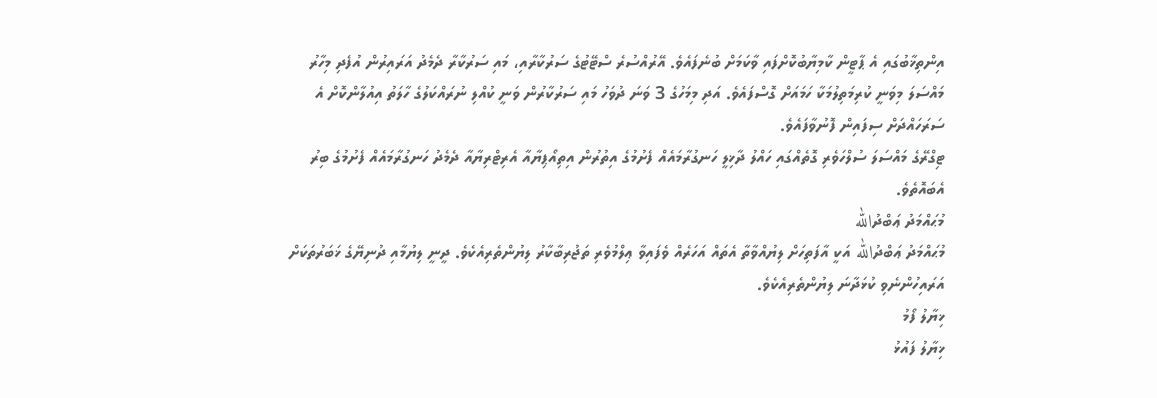އިންތިޚާބުގައި އެ ޕާޓީން ކާމިޔާބުކޮށްފައި ވާކަމަށް ބުނެފައެވެ. އޭރުއްސުރެ ސްޓޭޓުގެ ސަރުކާރާއި، މައި ސަރުކާރާ ދެމެދު އަރައިރުން އުފެދި މިހާރު މައްސަލަ މިވަނީ ކުރިމަތިލުމަކާ ހަމައަށް ގޮސްފައެވެ. އަދި މިމަހުގެ 3 ވަނަ ދުވަހު މައި ސަރުކާރުން ވަނީ ކުއްލި ނުރައްކަލުގެ ހާލަތު އިއުލާންކޮށް އެ ސަރަހައްދަށް ސިފައިން ފޮނުވާފައެވެ.
ޓިގްރޭގެ މައްސަލަ ސުލްހަވެރި ގޮތެއްގައި ހައްލު ދާޚިލީ ހަނގުރާމައެއް ފެށުމުގެ އިތުރުން އިތިއޯޕިޔާއާ އެރިޓްރިޔާއާ ދެމެދު ހަނގުރާމައެއް ފެށުމުގެ ބިރު އެބައޮތެވެ.
މުޙައްމަދު ޢަބްދުالله
މުޙައްމަދު ޢަބްދުالله އަކީ އާފަތިހަށް ލިޔުއްވާތާ އެތައް އަހަރެއް ވެފައިވާ ޢިލްމުވެރި ތަޖުރިބާކާރު ލިޔުންތެރިއެކެވެ. ދީނީ ލިޔުމާއި ދުނިޔޭގެ ޚަބަރުތަކަށް އަރައިހުންނެވި ކުޅަދާނަ ލިޔުންތެރިއެކެވެ.
ޚިޔާލު ފޯމު
ޚިޔާލު ފައުޅު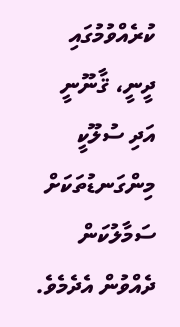ކުރެއްވުމުގައި ދީނީ، ޤާނޫނީ އަދި ސުލޫކީ މިންގަނޑުތަކަށް ސަމާލުކަން ދެއްވުން އެދެމެވެ.